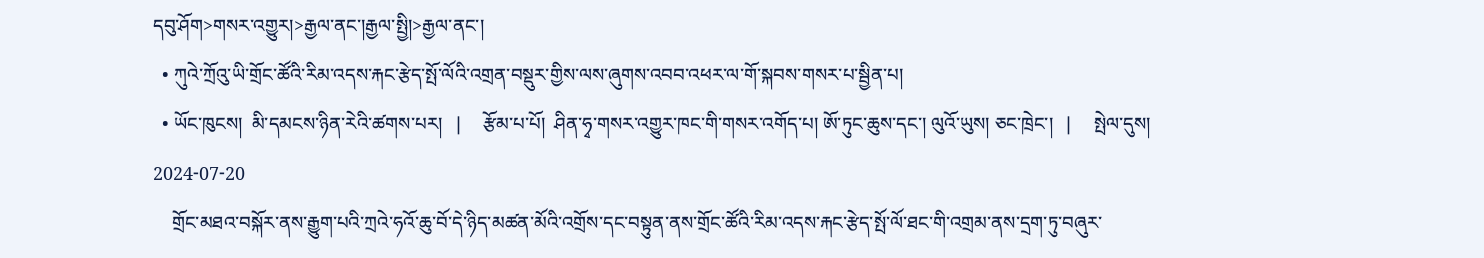དབུ་ཤོག>གསར་འགྱུར།>རྒྱལ་ནང་།རྒྱལ་སྤྱི།>རྒྱལ་ནང་།
  • ཀུའེ་ཀྲོའུ་ཡི་གྲོང་ཚོའི་རིམ་འདས་རྐང་རྩེད་སྤོ་ལོའི་འགྲན་བསྡུར་གྱིས་ལས་ཞུགས་འབབ་འཕར་ལ་གོ་སྐབས་གསར་པ་སྦྱིན་པ།
  • ཡོང་ཁུངས།  མི་དམངས་ཉིན་རེའི་ཚགས་པར།   |     རྩོམ་པ་པོ།  ཤིན་ཧྭ་གསར་འགྱུར་ཁང་གི་གསར་འགོད་པ། ཨོ་ཏུང་ཆུས་དང་། ལུའོ་ཡུས། ཅང་ཁྲེང་།   |     སྤེལ་དུས།  2024-07-20
    གྲོང་མཐའ་བསྐོར་ནས་རྒྱུག་པའི་ཀྲའེ་ཧའོ་ཆུ་བོ་དེ་ཉིད་མཚན་མོའི་འགྲོས་དང་བསྟུན་ནས་གྲོང་ཚོའི་རིམ་འདས་རྐང་རྩེད་སྤོ་ལོ་ཐང་གི་འགྲམ་ནས་དྲག་ཏུ་བཞུར་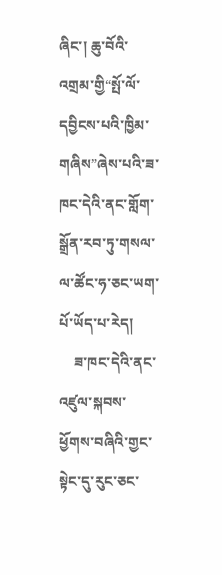ཞིང་། ཆུ་བོའི་འགྲམ་གྱི“སྤོ་ལོ་དབྱིངས་པའི་ཁྱིམ་གཞིས”ཞེས་པའི་ཟ་ཁང་དེའི་ནང་གློག་སྒྲོན་རབ་ཏུ་གསལ་ལ་ཚོང་ཧ་ཅང་ཡག་པོ་ཡོད་པ་རེད།
    ཟ་ཁང་དེའི་ནང་འཛུལ་སྐབས་ཕྱོགས་བཞིའི་གྱང་སྟེང་དུ་རུང་ཅང་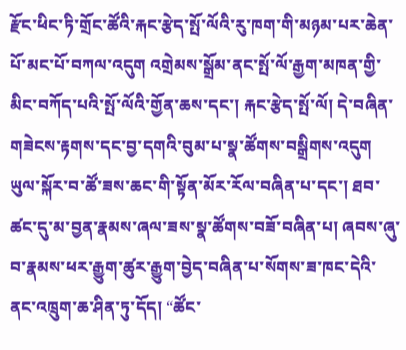རྫོང་ཕིང་ཏི་གྲོང་ཚོའི་རྐང་རྩེད་སྤོ་ལོའི་རུ་ཁག་གི་མཉམ་པར་ཆེན་པོ་མང་པོ་བཀལ་འདུག འགྲེམས་སྒྲོམ་ནང་སྤོ་ལོ་རྒྱག་མཁན་གྱི་མིང་བཀོད་པའི་སྤོ་ལོའི་གྱོན་ཆས་དང་། རྐང་རྩེད་སྤོ་ལོ། དེ་བཞིན་གཟེངས་རྟགས་དང་བྱ་དགའི་བུམ་པ་སྣ་ཚོགས་བསྒྲིགས་འདུག ཡུལ་སྐོར་བ་ཚོ་ཟས་ཆང་གི་སྟོན་མོར་རོལ་བཞིན་པ་དང་། ཐབ་ཚང་དུ་མ་བྱན་རྣམས་ཞལ་ཟས་སྣ་ཚོགས་བཟོ་བཞིན་པ། ཞབས་ཞུ་བ་རྣམས་ཕར་རྒྱུག་ཚུར་རྒྱུག་བྱེད་བཞིན་པ་སོགས་ཟ་ཁང་དེའི་ནང་འཁྲུག་ཆ་ཤིན་ཏུ་དོད། “ཚོང་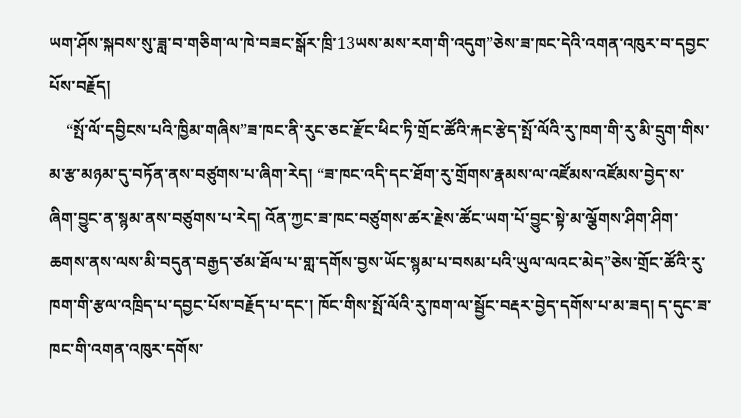ཡག་ཤོས་སྐབས་སུ་ཟླ་བ་གཅིག་ལ་ཁེ་བཟང་སྒོར་ཁྲི་13ཡས་མས་རག་གི་འདུག”ཅེས་ཟ་ཁང་དེའི་འགན་འཁུར་བ་དབྱང་པོས་བརྗོད།
    “སྤོ་ལོ་དབྱིངས་པའི་ཁྱིམ་གཞིས”ཟ་ཁང་ནི་རུང་ཅང་རྫོང་ཕིང་ཏི་གྲོང་ཚོའི་རྐང་རྩེད་སྤོ་ལོའི་རུ་ཁག་གི་རུ་མི་དྲུག་གིས་མ་རྩ་མཉམ་དུ་བཏོན་ནས་བཙུགས་པ་ཞིག་རེད། “ཟ་ཁང་འདི་དང་ཐོག་རུ་གྲོགས་རྣམས་ལ་འཛོམས་འཛོམས་བྱེད་ས་ཞིག་བྱུང་ན་སྙམ་ནས་བཙུགས་པ་རེད། འོན་ཀྱང་ཟ་ཁང་བཙུགས་ཚར་རྗེས་ཚོང་ཡག་པོ་བྱུང་སྟེ་མ་ལྕོགས་ཤིག་ཤིག་ཆགས་ནས་ལས་མི་བདུན་བརྒྱད་ཙམ་ཐོལ་པ་གླ་དགོས་བྱས་ཡོང་སྙམ་པ་བསམ་པའི་ཡུལ་ལའང་མེད”ཅེས་གྲོང་ཚོའི་རུ་ཁག་གི་རྩལ་འཁྲིད་པ་དབྱང་པོས་བརྗོད་པ་དང་། ཁོང་གིས་སྤོ་ལོའི་རུ་ཁག་ལ་སྦྱོང་བརྡར་བྱེད་དགོས་པ་མ་ཟད། ད་དུང་ཟ་ཁང་གི་འགན་འཁུར་དགོས་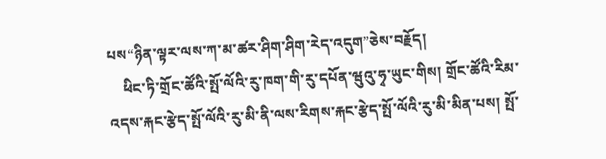པས“ཉིན་ལྟར་ལས་ཀ་མ་ཚར་ཤིག་ཤིག་རེད་འདུག”ཅེས་བརྗོད།
    ཕིང་ཏི་གྲོང་ཚོའི་སྤོ་ལོའི་རུ་ཁག་གི་རུ་དཔོན་ཝུའུ་ཧྭ་ཡུང་གིས། གྲོང་ཚོའི་རིམ་འདས་རྐང་རྩེད་སྤོ་ལོའི་རུ་མི་ནི་ལས་རིགས་རྐང་རྩེད་སྤོ་ལོའི་རུ་མི་མིན་པས། སྤོ་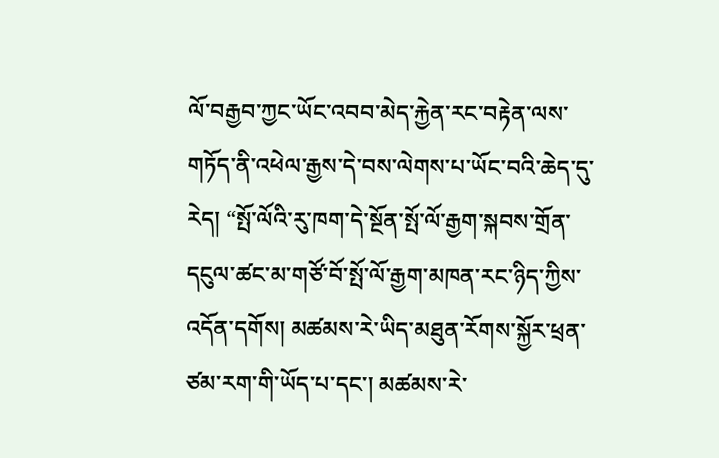ལོ་བརྒྱབ་ཀྱང་ཡོང་འབབ་མེད་རྐྱེན་རང་བརྟེན་ལས་གཏོད་ནི་འཕེལ་རྒྱས་དེ་བས་ལེགས་པ་ཡོང་བའི་ཆེད་དུ་རེད། “སྤོ་ལོའི་རུ་ཁག་དེ་སྔོན་སྤོ་ལོ་རྒྱག་སྐབས་གྲོན་དངུལ་ཚང་མ་གཙོ་བོ་སྤོ་ལོ་རྒྱག་མཁན་རང་ཉིད་ཀྱིས་འདོན་དགོས། མཚམས་རེ་ཡིད་མཐུན་རོགས་སྐྱོར་ཕྲན་ཙམ་རག་གི་ཡོད་པ་དང་། མཚམས་རེ་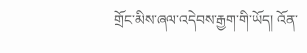གྲོང་མིས་ཞལ་འདེབས་རྒྱག་གི་ཡོད། འོན་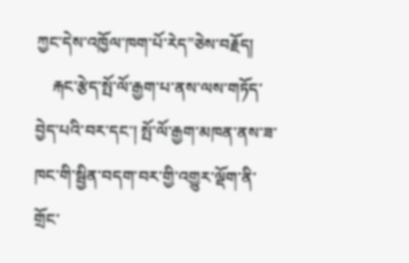ཀྱང་དེས་འཁྱོལ་ཁག་པོ་རེད”ཅེས་བརྗོད།
    རྐང་རྩེད་སྤོ་ལོ་རྒྱག་པ་ནས་ལས་གཏོད་བྱེད་པའི་བར་དང་། སྤོ་ལོ་རྒྱག་མཁན་ནས་ཟ་ཁང་གི་སྦྱིན་བདག་བར་གྱི་འགྱུར་ལྡོག་ནི་གྲོང་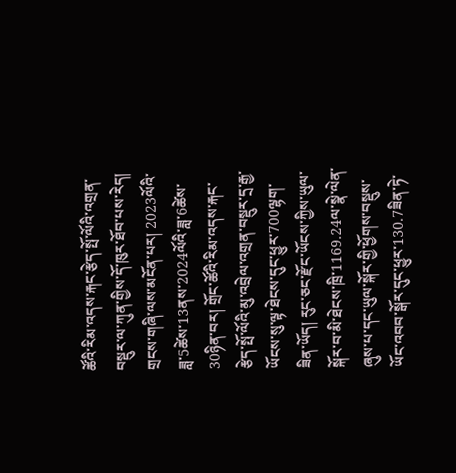ཚོའི་རིམ་འདས་རྐང་རྩེད་སྤོ་ལོའི་འགྲན་བསྡུར་ལ་ཀུན་གྱིས་དོ་ཁུར་ཐོབ་པས་རེད། གྲངས་གཞི་ལས་མངོན་པར། 2023ལོའི་ཟླ་5ཚེས་13ནས་2024ལོའི་ཟླ་6ཚེས་30ཉིན་བར། གྲོང་ཚོའི་རིམ་འདས་རྐང་རྩེད་སྤོ་ལོའི་མུ་འབྲེལ་འགྲན་བསྡུར་དྲ་རྒྱ་ཡོངས་སུ་ལྟ་ཐེངས་དུང་ཕྱུར་700ལྷག་ཟིན་ཡོད། རུང་ཅང་རྫོང་ཡོངས་ཀྱིས་ཡུལ་སྐོར་བ་མི་ཐེངས་ཁྲི་1169.24ལ་སྣེ་ལེན་ཞུས་པ་དང་ཡུལ་སྐོར་གྱི་ཕྱོགས་བསྡུས་ཡོང་འབབ་སྒོར་དུང་ཕྱུར་130.7ཟིན་ཏེ་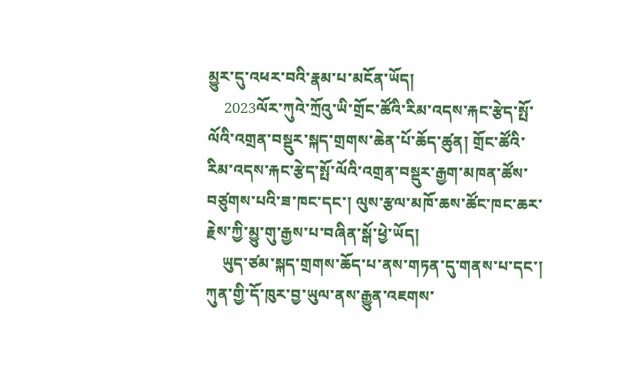མྱུར་དུ་འཕར་བའི་རྣམ་པ་མངོན་ཡོད།
    2023ལོར་ཀུའེ་ཀྲོའུ་ཡི་གྲོང་ཚོའི་རིམ་འདས་རྐང་རྩེད་སྤོ་ལོའི་འགྲན་བསྡུར་སྐད་གྲགས་ཆེན་པོ་ཆོད་ཚུན། གྲོང་ཚོའི་རིམ་འདས་རྐང་རྩེད་སྤོ་ལོའི་འགྲན་བསྡུར་རྒྱག་མཁན་ཚོས་བཙུགས་པའི་ཟ་ཁང་དང་། ལུས་རྩལ་མཁོ་ཆས་ཚོང་ཁང་ཆར་རྗེས་ཀྱི་མྱུ་གུ་རྒྱས་པ་བཞིན་སྒོ་ཕྱེ་ཡོད།
    ཡུད་ཙམ་སྐད་གྲགས་ཆོད་པ་ནས་གཏན་དུ་གནས་པ་དང་། ཀུན་གྱི་དོ་ཁུར་བྱ་ཡུལ་ནས་རྒྱུན་འཇགས་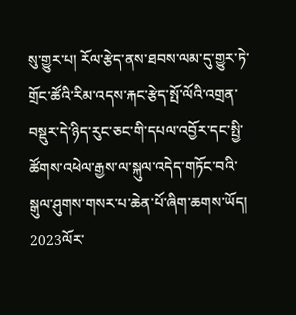སུ་གྱུར་པ། རོལ་རྩེད་ནས་ཐབས་ལམ་དུ་གྱུར་ཏེ་གྲོང་ཚོའི་རིམ་འདས་རྐང་རྩེད་སྤོ་ལོའི་འགྲན་བསྡུར་དེ་ཉིད་རུང་ཅང་གི་དཔལ་འབྱོར་དང་སྤྱི་ཚོགས་འཕེལ་རྒྱས་ལ་སྐུལ་འདེད་གཏོང་བའི་སྒུལ་ཤུགས་གསར་པ་ཆེན་པོ་ཞིག་ཆགས་ཡོད། 2023ལོར་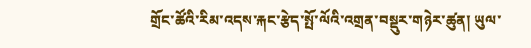གྲོང་ཚོའི་རིམ་འདས་རྐང་རྩེད་སྤོ་ལོའི་འགྲན་བསྡུར་གཉེར་ཚུན། ཡུལ་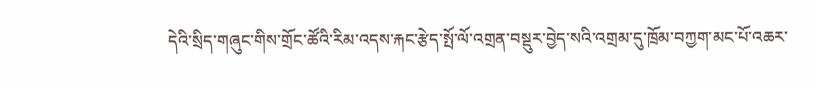དེའི་སྲིད་གཞུང་གིས་གྲོང་ཚོའི་རིམ་འདས་རྐང་རྩེད་སྤོ་ལོ་འགྲན་བསྡུར་བྱེད་སའི་འགྲམ་དུ་ཁྲོམ་བཀྱག་མང་པོ་འཆར་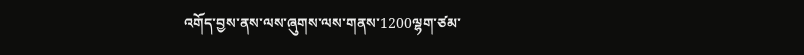འགོད་བྱས་ནས་ལས་ཞུགས་ལས་གནས་1200ལྷག་ཙམ་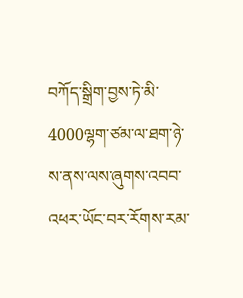བཀོད་སྒྲིག་བྱས་ཏེ་མི་4000ལྷག་ཙམ་ལ་ཐག་ཉེ་ས་ནས་ལས་ཞུགས་འབབ་འཕར་ཡོང་བར་རོགས་རམ་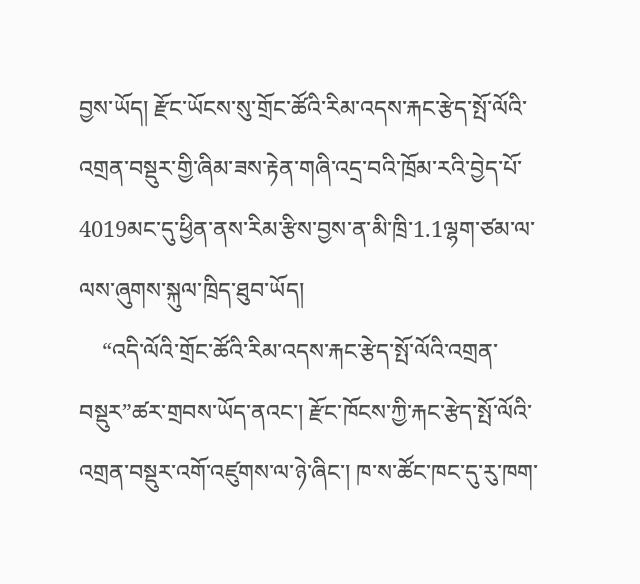བྱས་ཡོད། རྫོང་ཡོངས་སུ་གྲོང་ཚོའི་རིམ་འདས་རྐང་རྩེད་སྤོ་ལོའི་འགྲན་བསྡུར་གྱི་ཞིམ་ཟས་རྟེན་གཞི་འདྲ་བའི་ཁྲོམ་རའི་བྱེད་པོ་4019མང་དུ་ཕྱིན་ནས་རིམ་རྩིས་བྱས་ན་མི་ཁྲི་1.1ལྷག་ཙམ་ལ་ལས་ཞུགས་སྐུལ་ཁྲིད་ཐུབ་ཡོད།
    “འདི་ལོའི་གྲོང་ཚོའི་རིམ་འདས་རྐང་རྩེད་སྤོ་ལོའི་འགྲན་བསྡུར”ཚར་གྲབས་ཡོད་ནའང་། རྫོང་ཁོངས་ཀྱི་རྐང་རྩེད་སྤོ་ལོའི་འགྲན་བསྡུར་འགོ་འཛུགས་ལ་ཉེ་ཞིང་། ཁ་ས་ཚོང་ཁང་དུ་རུ་ཁག་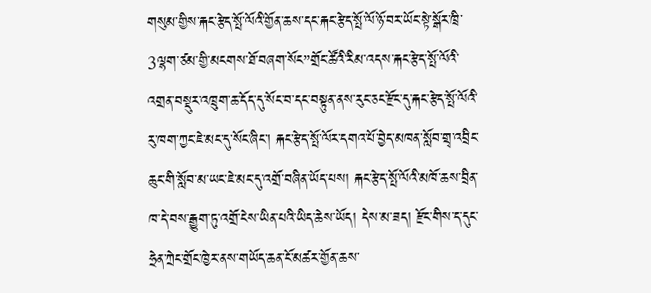གསུམ་གྱིས་རྐང་རྩེད་སྤོ་ལོའི་གྱོན་ཆས་དང་རྐང་རྩེད་སྤོ་ལོ་ཉོ་བར་ཡོང་སྟེ་སྒོར་ཁྲི་3ལྷག་ཙམ་གྱི་མངགས་ཐོ་བཞག་སོང”གྲོང་ཚོའི་རིམ་འདས་རྐང་རྩེད་སྤོ་ལོའི་འགྲན་བསྡུར་འཁྲུག་ཆ་དོད་དུ་སོང་བ་དང་བསྟུན་ནས་རུང་ཅང་རྫོང་དུ་རྐང་རྩེད་སྤོ་ལོའི་རུ་ཁག་ཀྱང་ཇེ་མང་དུ་སོང་ཞིང་། རྐང་རྩེད་སྤོ་ལོར་དགའ་པོ་བྱེད་མཁན་སློབ་གྲྭ་འབྲིང་ཆུང་གི་སློབ་མ་ཡང་ཇེ་མང་དུ་འགྲོ་བཞིན་ཡོད་པས། རྐང་རྩེད་སྤོ་ལོའི་མཁོ་ཆས་བྲིན་ཁ་དེ་བས་རྒྱུག་ཏུ་འགྲོ་ངེས་ཡིན་པའི་ཡིད་ཆེས་ཡོད། དེས་མ་ཟད། རྫོང་གིས་ད་དུང་ཧྲེན་ཀྲེང་གྲོང་ཁྱེར་ནས་གཡོད་ཆན་ངོ་མཚར་གྱོན་ཆས་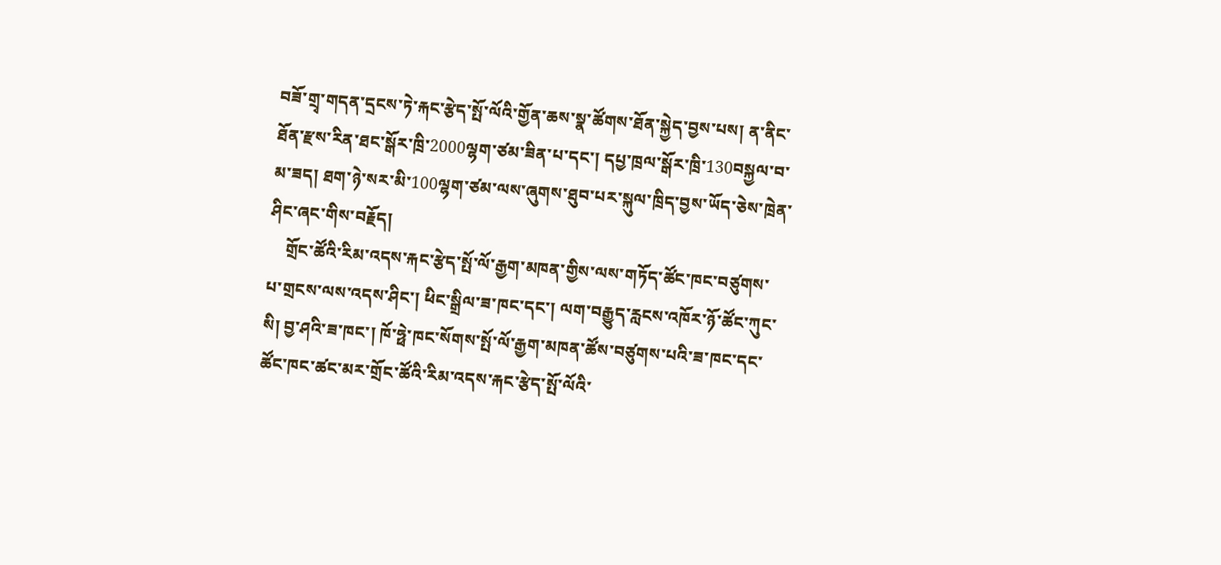བཟོ་གྲྭ་གདན་དྲངས་ཏེ་རྐང་རྩེད་སྤོ་ལོའི་གྱོན་ཆས་སྣ་ཚོགས་ཐོན་སྐྱེད་བྱས་པས། ན་ནིང་ཐོན་རྫས་རིན་ཐང་སྒོར་ཁྲི་2000ལྷག་ཙམ་ཟིན་པ་དང་། དཔྱ་ཁྲལ་སྒོར་ཁྲི་130བསྐྱལ་བ་མ་ཟད། ཐག་ཉེ་སར་མི་100ལྷག་ཙམ་ལས་ཞུགས་ཐུབ་པར་སྐུལ་ཁྲིད་བྱས་ཡོད་ཅེས་ཁྲེན་ཤིང་ཞང་གིས་བརྗོད།
    གྲོང་ཚོའི་རིམ་འདས་རྐང་རྩེད་སྤོ་ལོ་རྒྱག་མཁན་གྱིས་ལས་གཏོད་ཚོང་ཁང་བཙུགས་པ་གྲངས་ལས་འདས་ཤིང་། ཕིང་སྒྲིལ་ཟ་ཁང་དང་། ལག་བརྒྱུད་རླངས་འཁོར་ཉོ་ཚོང་ཀུང་སི། བྱ་ཤའི་ཟ་ཁང་། ཁོ་ཧྥེ་ཁང་སོགས་སྤོ་ལོ་རྒྱག་མཁན་ཚོས་བཙུགས་པའི་ཟ་ཁང་དང་ཚོང་ཁང་ཚང་མར་གྲོང་ཚོའི་རིམ་འདས་རྐང་རྩེད་སྤོ་ལོའི་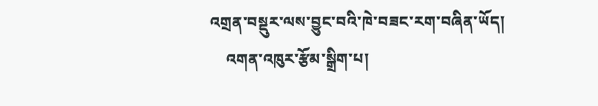འགྲན་བསྡུར་ལས་བྱུང་བའི་ཁེ་བཟང་རག་བཞིན་ཡོད།
    འགན་འཁུར་རྩོམ་སྒྲིག་པ།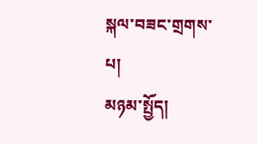སྐལ་བཟང་གྲགས་པ།
མཉམ་སྤྱོད།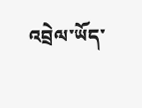འབྲེལ་ཡོད་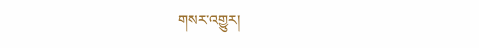གསར་འགྱུར།